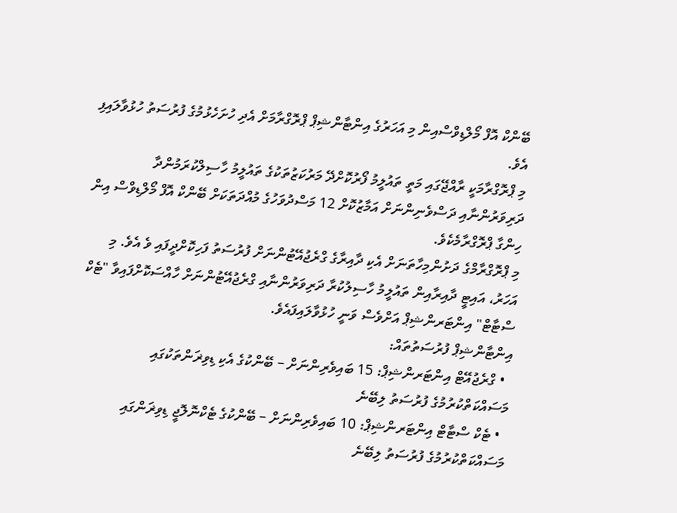ބޭންކް އޮފް މޯލްޑިވްސްއިން މި އަހަރުގެ އިންޓާންޝިޕް ޕްރޮގްރާމަށް އެދި ހުށަހެޅުމުގެ ފުރުސަތު ހުޅުވާލައިފި އެވެ.
މި ޕްރޮގްރާމަކީ ރާއްޖޭގައި މަތީ ތައުލީމު ފޯރުކޮށްދޭ މަރުކަޒުތަކުގެ ތައުލީމު ހާސިލްކުރަމުންދާ ދަރިވަރުންނާއި ދަސްވެނިންނަށް އަމާޒުކޮށް 12 މަސްދުވަހުގެ މުއްދަތަކަށް ބޭންކް އޮފް މޯލްޑިވްސް އިން ހިންގާ ޕްރޮގްރާމެކެވެ.
މި ޕްރޮގްރާމްގެ ދަށުންމިހާތަނަށް އެކި ދާއިރާގެ ގްރެޖުއޭޓުންނަށް ފުރުސަތު ފަހިކޮށްދީފައި ވެ އެވެ. މި އަހަރު، އައިޓީ ދާއިރާއިން ތައުލީމު ހާސިލުކުރާ ދަރިވަރުންނާއި ގްރެޖުއޭޓުންނަށް ހާއްސަކޮށްފައިވާ "ޓެކް ސްޓާޓް" އިންޓަރންޝިޕް އަށްވެސް ވަނީ ހުޅުވާލައިފައެވެ.
އިންޓާންޝިޕް ފުރުސަތުތައް:
  • ގްރެޖުއޭޓް އިންޓަރންޝިޕް: 15 ބައިވެރިންނަށް – ބޭންކުގެ އެކި ޑިވިޜަންތަކުގައި މަސައްކަތްކުރުމުގެ ފުރުސަތު ލިބޭނެ
  • ޓެކް ސްޓާޓް އިންޓަރންޝިޕް: 10 ބައިވެރިންނަށް – ބޭންކުގެ ޓެކްނޮލޮޖީ ޑިވިޜަންގައި މަސައްކަތްކުރުމުގެ ފުރުސަތު ލިބޭނެ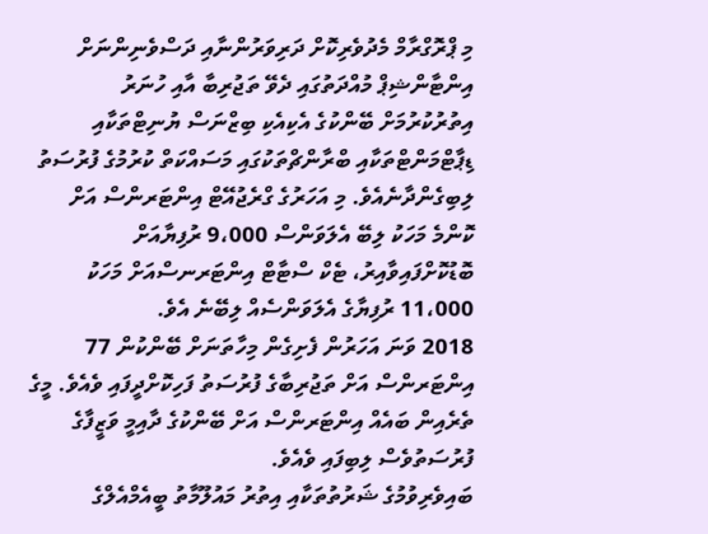މި ޕްރޮގްރާމް މެދުވެރިކޮށް ދަރިވަރުންނާއި ދަސްވެނިންނަށް އިންޓާންޝިޕް މުއްދަތުގައި ދެވޭ ތަޖުރިބާ އާއި ހުނަރު އިތުރުކުރުމަށް ބޭންކުގެ އެކިއެކި ބިޒްނަސް ޔުނިޓްތަކާއި ޑިޕާޓްމަންޓްތަކާއި ބްރާންޗްތަކުގައި މަސައްކަތް ކުރުމުގެ ފުރުސަތު ލިބިގެންދާނެއެވެ. މި އަހަރުގެ ގްރެޖުއޭޓް އިންޓަރންސް އަށް ކޮންމެ މަހަކު ލިބޭ އެލަވަންސް 9،000 ރުފިޔާއަށް ބޮޑުކޮށްފައިވާއިރު، ޓެކް ސްޓާޓް އިންޓަރނސްއަށް މަހަކު 11،000 ރުފިޔާގެ އެލަވަންސެއް ލިބޭނެ އެވެ.
2018 ވަނަ އަހަރުން ފެށިގެން މިހާތަނަށް ބޭންކުން 77 އިންޓަރންސް އަށް ތަޖުރިބާގެ ފުރުސަތު ފަހިކޮށްދީފައި ވެއެވެ. މީގެ ތެރެއިން ބައެއް އިންޓަރންސް އަށް ބޭންކުގެ ދާއިމީ ވަޒީފާގެ ފުރުސަތުވެސް ލިބިފައި ވެއެވެ.
ބައިވެރިވުމުގެ ޝަރުތުތަކާއި އިތުރު މައުލޫމާތު ބީއެމްއެލްގެ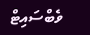ވެބްސައިޓް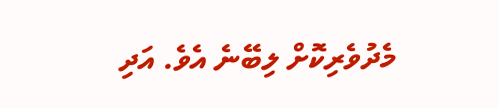މެދުވެރިކޮށް ލިބޭނެ އެވެ. އަދި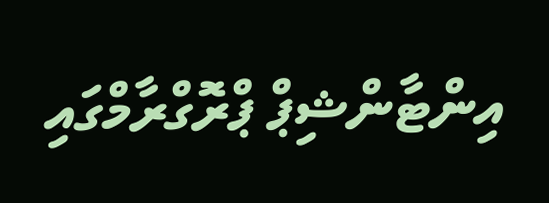އިންޓާންޝިޕް ޕްރޮގްރާމްގައި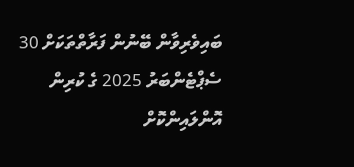ބައިވެރިވާން ބޭނުން ފަރާތްތަކަށް 30 ސެޕްޓެންބަރު 2025 ގެ ކުރިން އޮންލައިންކޮށް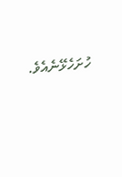ހުށަހެޅޭނެއެވެ.